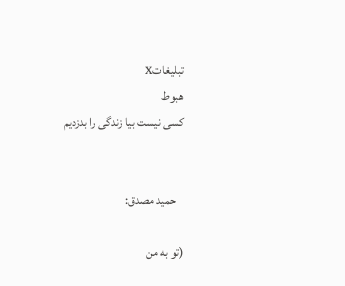تبليغاتX
هبوط
کسی نیست بیا زندگی را بدزدیم


   حمید مصدق:

(تو به من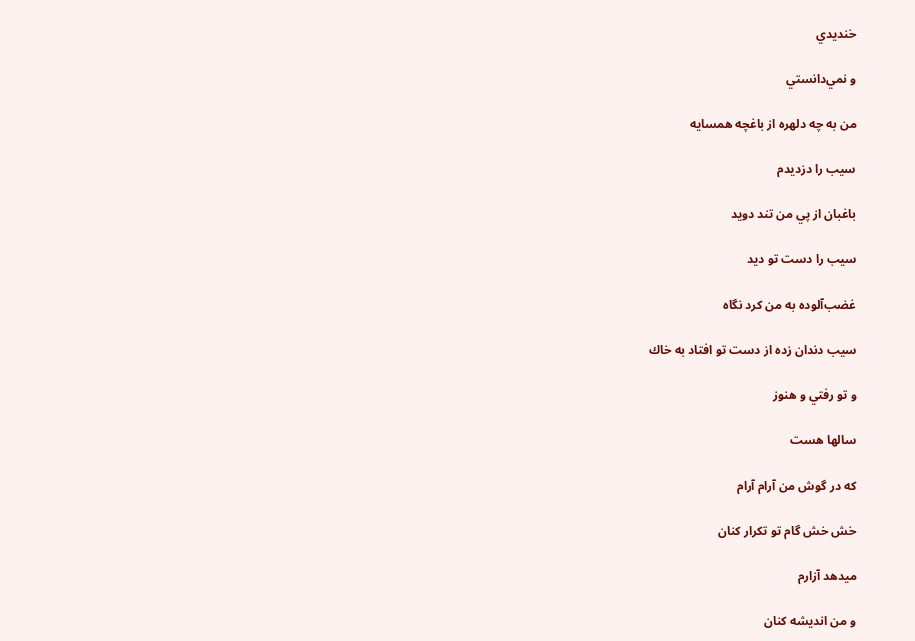خنديدي

و نمي‌دانستي

من به چه دلهره از باغچه همسايه

سيب را دزديدم

باغبان از پي من تند دويد

سيب را دست تو ديد

غضب‌آلوده به من كرد نگاه

سيب دندان زده از دست تو افتاد به خاك

و تو رفتي و هنوز

سالها هست

كه در گوش من آرام آرام

خش خش گام تو تكرار كنان

ميدهد آزارم

و من انديشه كنان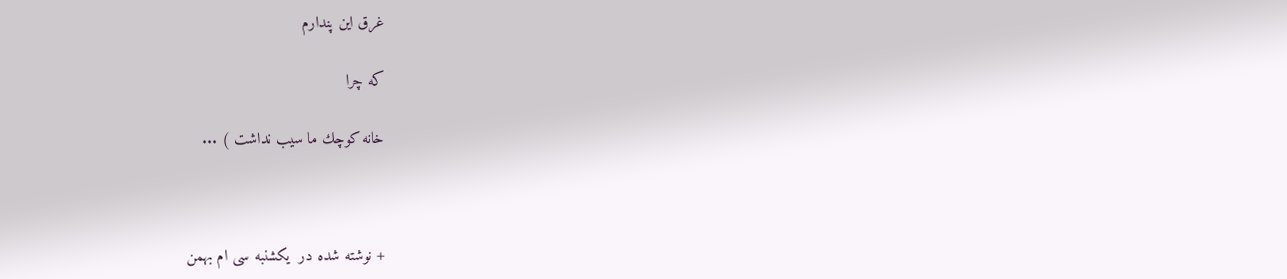غرق اين پندارم

كه چرا

خانه كوچك ما سيب نداشت ) ...



+ نوشته شده در  یکشنبه سی ام بهمن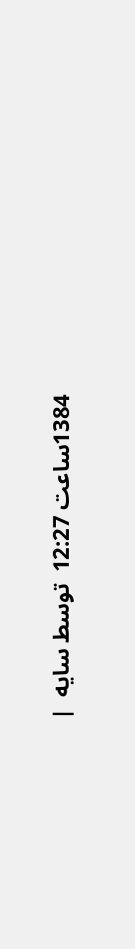1384ساعت 12:27  توسط سایه  |